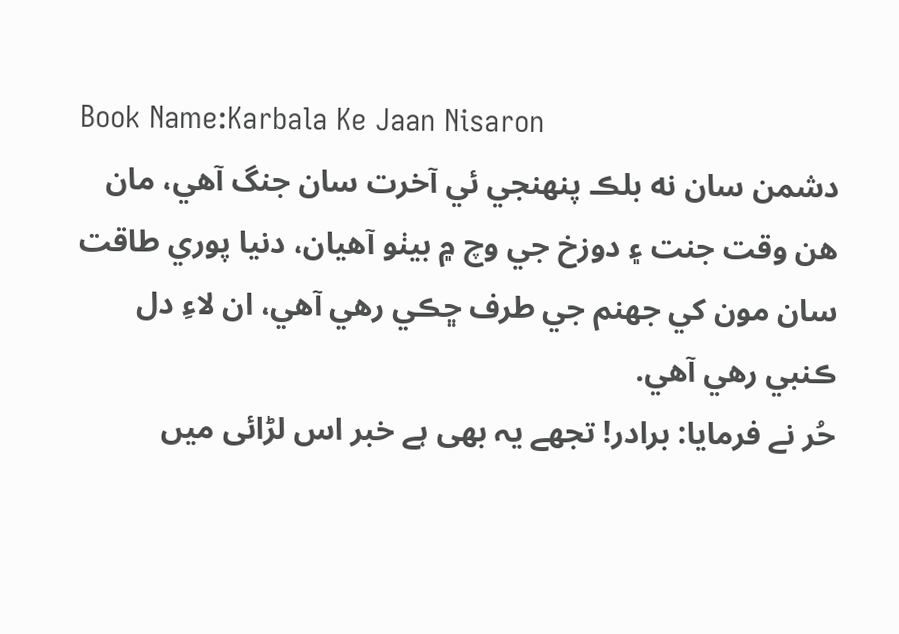Book Name:Karbala Ke Jaan Nisaron
دشمن سان نه بلڪ پنهنجي ئي آخرت سان جنگ آهي، مان هن وقت جنت ۽ دوزخ جي وچ ۾ بيٺو آهيان، دنيا پوري طاقت سان مون کي جهنم جي طرف ڇڪي رهي آهي، ان لاءِ دل ڪنبي رهي آهي.
حُر نے فرمایا: برادر! تجھے یہ بھی ہے خبر اس لڑائی میں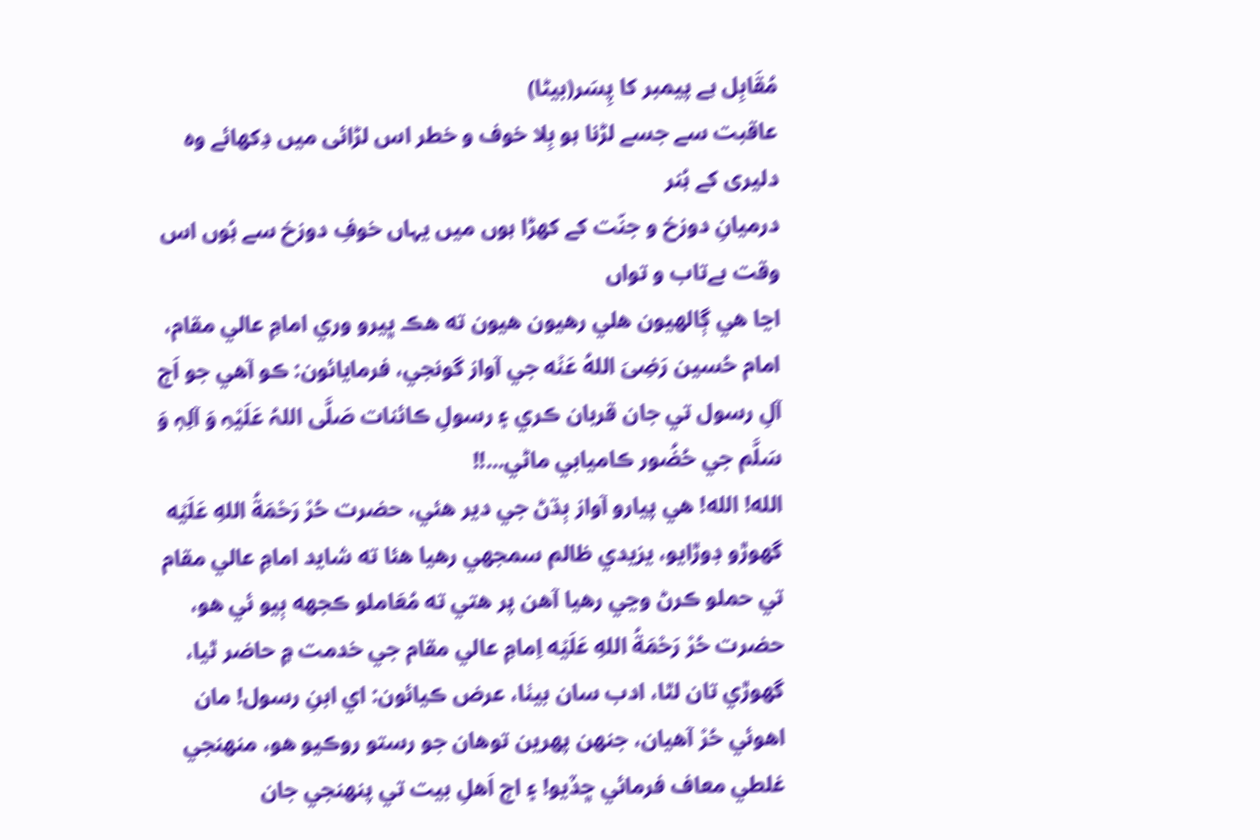مُقَابِل ہے پیمبر کا پِسَر(بیٹا)
عاقبت سے جسے لڑنا ہو بِلا خوف و خطر اس لڑائی میں دِکھائے وہ دلیری کے ہُنر
درمیانِ دوزخ و جنّت کے کھڑا ہوں میں یہاں خوفِ دوزخ سے ہُوں اس وقت بےتاب و تواں
اڃا هي ڳالهيون هلي رهيون هيون ته هڪ ڀيرو وري امامِ عالي مقام، امام حُسين رَضِىَ اللهُ عَنۡه جي آواز گونجي، فرمايائون: ڪو آهي جو اَڄ آلِ رسول تي جان قربان ڪري ۽ رسولِ ڪائنات صَلَّی اللہُ عَلَیْہِ وَ آلِہٖ وَ سَلَّم جي حُضُور ڪاميابي ماڻي...!!
الله! الله! هي پيارو آواز ٻڌڻ جي دير هئي، حضرت حُرْ رَحْمَةُ اللهِ عَلَيۡه گھوڙو ڊوڙايو، يزيدي ظالم سمجهي رهيا هئا ته شايد امامِ عالي مقام تي حملو ڪرڻ وڃي رهيا آهن پر هتي ته مُعَاملو ڪجهه ٻيو ئي هو، حضرت حُرْ رَحْمَةُ اللهِ عَلَيۡه اِمامِ عالي مقام جي خدمت ۾ حاضر ٿيا، گھوڙي تان لٿا، ادب سان بيٺا، عرض ڪيائون: اي ابنِ رسول! مان اهوئي حُرْ آهيان، جنهن پهرين توهان جو رستو روڪيو هو، منهنجي غلطي معاف فرمائي ڇڏيو! ۽ اڄ اَهلِ بيت تي پنهنجي جان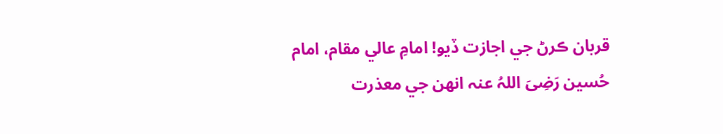قربان ڪرڻ جي اجازت ڏيو! امامِ عالي مقام، امام حُسين رَضِیَ اللہُ عنہ انهن جي معذرت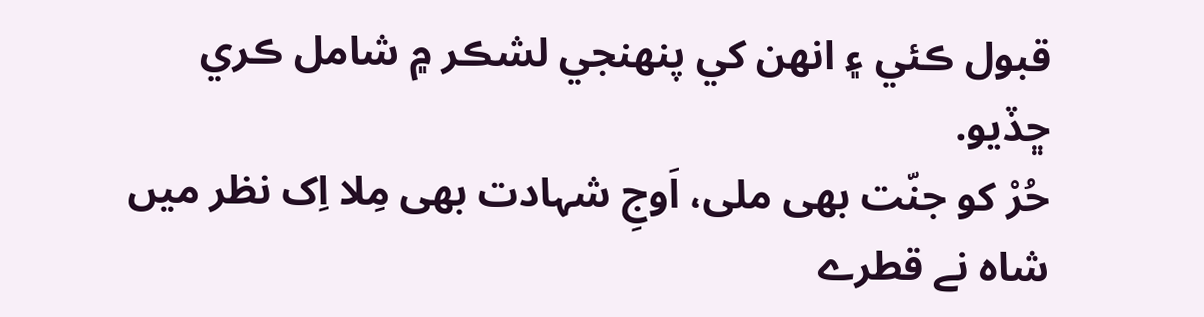قبول ڪئي ۽ انهن کي پنهنجي لشڪر ۾ شامل ڪري ڇڏيو.
حُرْ کو جنّت بھی ملی، اَوجِ شہادت بھی مِلا اِک نظر میں شاہ نے قطرے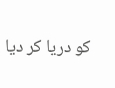کو دریا کر دیا